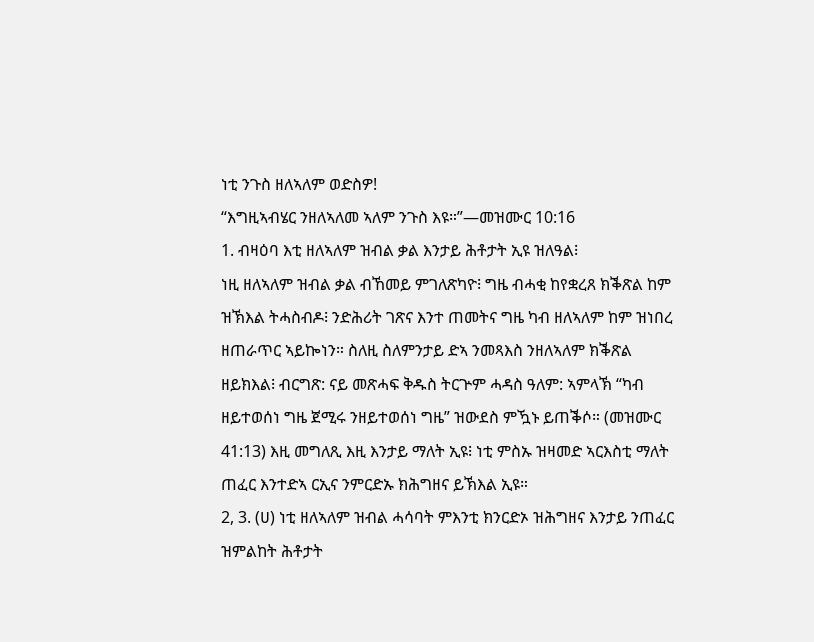ነቲ ንጉስ ዘለኣለም ወድስዎ!
“እግዚኣብሄር ንዘለኣለመ ኣለም ንጉስ እዩ።”—መዝሙር 10:16
1. ብዛዕባ እቲ ዘለኣለም ዝብል ቃል እንታይ ሕቶታት ኢዩ ዝለዓል፧
ነዚ ዘለኣለም ዝብል ቃል ብኸመይ ምገለጽካዮ፧ ግዜ ብሓቂ ከየቋረጸ ክቕጽል ከም ዝኽእል ትሓስብዶ፧ ንድሕሪት ገጽና እንተ ጠመትና ግዜ ካብ ዘለኣለም ከም ዝነበረ ዘጠራጥር ኣይኰነን። ስለዚ ስለምንታይ ድኣ ንመጻእስ ንዘለኣለም ክቕጽል ዘይክእል፧ ብርግጽ: ናይ መጽሓፍ ቅዱስ ትርጕም ሓዳስ ዓለም: ኣምላኽ “ካብ ዘይተወሰነ ግዜ ጀሚሩ ንዘይተወሰነ ግዜ” ዝውደስ ምዃኑ ይጠቕሶ። (መዝሙር 41:13) እዚ መግለጺ እዚ እንታይ ማለት ኢዩ፧ ነቲ ምስኡ ዝዛመድ ኣርእስቲ ማለት ጠፈር እንተድኣ ርኢና ንምርድኡ ክሕግዘና ይኽእል ኢዩ።
2, 3. (ሀ) ነቲ ዘለኣለም ዝብል ሓሳባት ምእንቲ ክንርድኦ ዝሕግዘና እንታይ ንጠፈር ዝምልከት ሕቶታት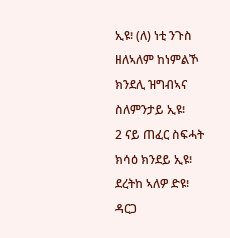ኢዩ፧ (ለ) ነቲ ንጉስ ዘለኣለም ከነምልኾ ክንደሊ ዝግብኣና ስለምንታይ ኢዩ፧
2 ናይ ጠፈር ስፍሓት ክሳዕ ክንደይ ኢዩ፧ ደረትከ ኣለዎ ድዩ፧ ዳርጋ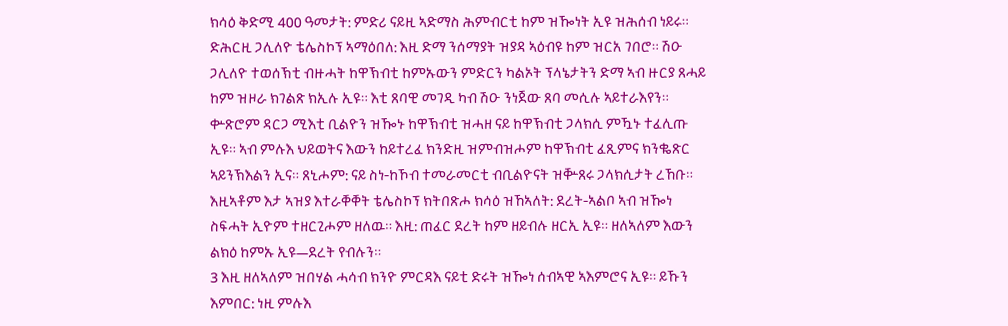ክሳዕ ቅድሚ 400 ዓመታት: ምድሪ ናይዚ ኣድማስ ሕምብርቲ ከም ዝዀነት ኢዩ ዝሕሰብ ነይሩ። ድሕርዚ ጋሊለዮ ቴሌስኮፕ ኣማዕበለ: እዚ ድማ ንሰማያት ዝያዳ ኣዕብዩ ከም ዝርአ ገበሮ። ሽዑ ጋሊለዮ ተወሰኽቲ ብዙሓት ከዋኽብቲ ከምኡውን ምድርን ካልኦት ፕላኔታትን ድማ ኣብ ዙርያ ጸሓይ ከም ዝዞራ ክገልጽ ክኢሉ ኢዩ። እቲ ጸባዊ መገዲ ካብ ሽዑ ንነጀው ጸባ መሲሉ ኣይተራእየን። ቍጽሮም ዳርጋ ሚእቲ ቢልዮን ዝዀኑ ከዋኽብቲ ዝሓዘ ናይ ከዋኽብቲ ጋላክሲ ምዃኑ ተፈሊጡ ኢዩ። ኣብ ምሉእ ህይወትና እውን ከይተረፈ ክንድዚ ዝምብዝሖም ከዋኽብቲ ፈጺምና ክንቈጽር ኣይንኽእልን ኢና። ጸኒሖም: ናይ ስነ-ከኾብ ተመራመርቲ ብቢልዮናት ዝቝጸሩ ጋላክሲታት ረኸቡ። እዚኣቶም እታ ኣዝያ እተራቐቐት ቴሌስኮፕ ክትበጽሖ ክሳዕ ዝኸኣለት: ደረት-ኣልቦ ኣብ ዝዀነ ስፍሓት ኢዮም ተዘርጊሖም ዘለዉ። እዚ: ጠፈር ደረት ከም ዘይብሉ ዘርኢ ኢዩ። ዘለኣለም እውን ልክዕ ከምኡ ኢዩ—ደረት የብሉን።
3 እዚ ዘለኣለም ዝበሃል ሓሳብ ክንዮ ምርዳእ ናይቲ ድሩት ዝዀነ ሰብኣዊ ኣእምሮና ኢዩ። ይኹን እምበር: ነዚ ምሉእ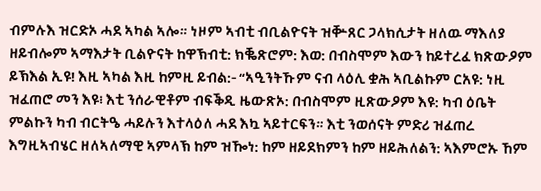ብምሉእ ዝርድኦ ሓደ ኣካል ኣሎ። ነዞም ኣብቲ ብቢልዮናት ዝቝጸር ጋላክሲታት ዘለዉ ማእለያ ዘይብሎም ኣማእታት ቢልዮናት ከዋኽብቲ: ክቘጽሮም: እወ: በብስሞም እውን ከይተረፈ ክጽውዖም ይኽእል ኢዩ! እዚ ኣካል እዚ ከምዚ ይብል:- “ኣዒንትኹም ናብ ላዕሊ ቋሕ ኣቢልኩም ርአዩ: ነዚ ዝፈጠሮ መን እዩ፧ እቲ ንሰራዊቶም ብፍቕዲ ዜውጽኦ: በብስሞም ዚጽውዖም እዩ: ካብ ዕቤት ምልኩን ካብ ብርትዔ ሓይሉን እተላዕለ ሓደ እኳ ኣይተርፍን። እቲ ንወሰናት ምድሪ ዝፈጠረ እግዚኣብሄር ዘለኣለማዊ ኣምላኽ ከም ዝዀነ: ከም ዘይደክምን ከም ዘይሕለልን: ኣእምሮኡ ኸም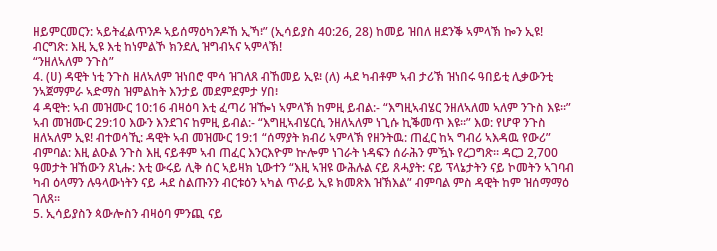ዘይምርመርን: ኣይትፈልጥንዶ ኣይሰማዕካንዶኸ ኢኻ፧” (ኢሳይያስ 40:26, 28) ከመይ ዝበለ ዘደንቕ ኣምላኽ ኰን ኢዩ! ብርግጽ: እዚ ኢዩ እቲ ከነምልኾ ክንደሊ ዝግብኣና ኣምላኽ!
“ንዘለኣለም ንጉስ”
4. (ሀ) ዳዊት ነቲ ንጉስ ዘለኣለም ዝነበሮ ሞሳ ዝገለጸ ብኸመይ ኢዩ፧ (ለ) ሓደ ካብቶም ኣብ ታሪኽ ዝነበሩ ዓበይቲ ሊቃውንቲ ንኣጀማምራ ኣድማስ ዝምልከት እንታይ መደምደምታ ሃበ፧
4 ዳዊት: ኣብ መዝሙር 10:16 ብዛዕባ እቲ ፈጣሪ ዝዀነ ኣምላኽ ከምዚ ይብል:- “እግዚኣብሄር ንዘለኣለመ ኣለም ንጉስ እዩ።” ኣብ መዝሙር 29:10 እውን እንደገና ከምዚ ይብል:- “እግዚኣብሄርሲ ንዘለኣለም ነጊሱ ኪቕመጥ እዩ።” እወ: የሆዋ ንጉስ ዘለኣለም ኢዩ! ብተወሳኺ: ዳዊት ኣብ መዝሙር 19:1 “ሰማያት ክብሪ ኣምላኽ የዘንትዉ: ጠፈር ከኣ ግብሪ ኣእዳዉ የውሪ” ብምባል: እዚ ልዑል ንጉስ እዚ ናይቶም ኣብ ጠፈር እንርእዮም ኵሎም ነገራት ነዳፍን ሰራሕን ምዃኑ የረጋግጽ። ዳርጋ 2,700 ዓመታት ዝኸውን ጸኒሑ: እቲ ውሩይ ሊቅ ሰር ኣይዛክ ኒውተን “እዚ ኣዝዩ ውሕሉል ናይ ጸሓያት: ናይ ፕላኔታትን ናይ ኮመትን ኣገባብ ካብ ዕላማን ሉዓላውነትን ናይ ሓደ ስልጡንን ብርቱዕን ኣካል ጥራይ ኢዩ ክመጽእ ዝኽእል” ብምባል ምስ ዳዊት ከም ዝሰማማዕ ገለጸ።
5. ኢሳይያስን ጳውሎስን ብዛዕባ ምንጪ ናይ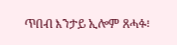ጥበብ እንታይ ኢሎም ጸሓፉ፧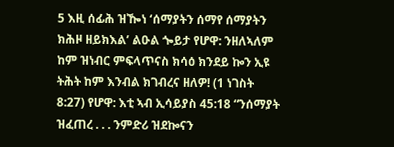5 እዚ ሰፊሕ ዝዀነ ‘ሰማያትን ሰማየ ሰማያትን ክሕዞ ዘይክእል’ ልዑል ጐይታ የሆዋ: ንዘለኣለም ከም ዝነብር ምፍላጥናስ ክሳዕ ክንደይ ኰን ኢዩ ትሕት ከም እንብል ክገብረና ዘለዎ! (1 ነገስት 8:27) የሆዋ: እቲ ኣብ ኢሳይያስ 45:18 “ንሰማያት ዝፈጠረ . . . ንምድሪ ዝደኰናን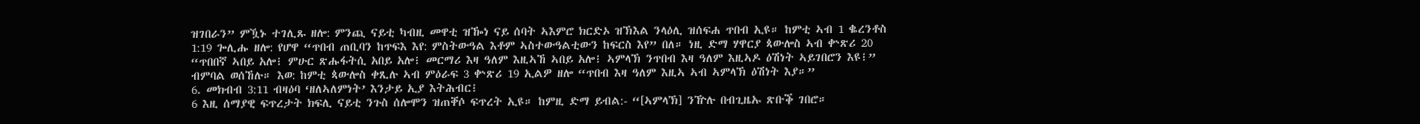ዝገበራን” ምዃኑ ተገሊጹ ዘሎ: ምንጪ ናይቲ ካብዚ መዋቲ ዝዀነ ናይ ሰባት ኣእምሮ ክርድኦ ዝኽእል ንላዕሊ ዝሰፍሐ ጥበብ ኢዩ። ከምቲ ኣብ 1 ቈረንቶስ 1:19 ጐሊሑ ዘሎ: የሆዋ “ጥበብ ጠቢባን ከጥፍእ እየ: ምስትውዓል እቶም ኣስተውዓልቲውን ከፍርስ እየ” በለ። ነዚ ድማ ሃዋርያ ጳውሎስ ኣብ ቍጽሪ 20 “ጥበበኛ ኣበይ አሎ፧ ምሁር ጽሑፋትሲ አበይ አሎ፧ መርማሪ እዛ ዓለም እዚኣኸ ኣበይ አሎ፧ ኣምላኽ ንጥበብ እዛ ዓለም እዚኣዶ ዕሽነት ኣይገበሮን እዩ፧” ብምባል ወሰኸሉ። እወ: ከምቲ ጳውሎስ ቀጺሉ ኣብ ምዕራፍ 3 ቍጽሪ 19 ኢልዎ ዘሎ “ጥበብ እዛ ዓለም እዚኣ ኣብ ኣምላኽ ዕሽነት እያ።”
6. መክብብ 3:11 ብዛዕባ ‘ዘለኣለምነት’ እንታይ ኢያ እትሕብር፧
6 እዚ ሰማያዊ ፍጥረታት ክፍሊ ናይቲ ንጉስ ሰሎሞን ዝጠቐሶ ፍጥረት ኢዩ። ከምዚ ድማ ይብል:- “[ኣምላኽ] ንዅሉ በብጊዜኡ ጽቡቕ ገበሮ።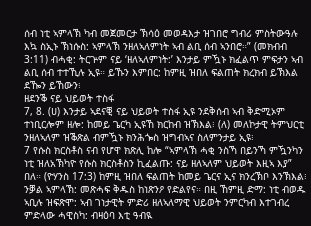ሰብ ነቲ ኣምላኽ ካብ መጀመርታ ኽሳዕ መወዳእታ ዝገበሮ ግብሪ ምስትውዓሉ እኳ ስኢኑ ኽነሱስ: ኣምላኽ ንዘለኣለምነት ኣብ ልቢ ሰብ ኣንበሮ።” (መክብብ 3:11) ብሓቂ: ትርጕም ናይ ‘ዘለኣለምነት:’ እንታይ ምዃኑ ክፈልጥ ምፍታን ኣብ ልቢ ሰብ ተተኺሉ ኢዩ። ይኹን እምበር: ከምዚ ዝበለ ፍልጠት ክረክብ ይኽእል ደዀን ይኸውን፧
ዘደንቕ ናይ ህይወት ተስፋ
7, 8. (ሀ) እንታይ ኣደናቒ ናይ ህይወት ተስፋ ኢዩ ንደቅሰብ ኣብ ቅድሚኦም ተነቢርሎም ዘሎ: ከመይ ጌርካ ኢዩኸ ክርከብ ዝኽእል፧ (ለ) መለኮታዊ ትምህርቲ ንዘለኣለም ዝቕጽል ብምዃኑ ክንሕጐስ ዝግብኣና ስለምንታይ ኢዩ፧
7 የሱስ ክርስቶስ ናብ የሆዋ ክጽሊ ከሎ “ኣምላኽ ሓቂ ንስኻ በይንኻ ምዃንካን ነቲ ዝለአኽካዮ የሱስ ክርስቶስን ኪፈልጡ: ናይ ዘለኣለም ህይወት እዚኣ እያ” በለ። (ዮሃንስ 17:3) ከምዚ ዝበለ ፍልጠት ከመይ ጌርና ኢና ክንረኽቦ እንኽእል፧ ንቓል ኣምላኽ: መጽሓፍ ቅዱስ ከነጽንዖ የድልየና። በዚ ኸምዚ ድማ: ነቲ ብወዱ ኣቢሉ ዝፍጽሞ: ኣብ ገነታዊት ምድሪ ዘለኣለማዊ ህይወት ንምርካብ እተገብረ ምድላው ሓዊስካ: ብዛዕባ እቲ ዓብዪ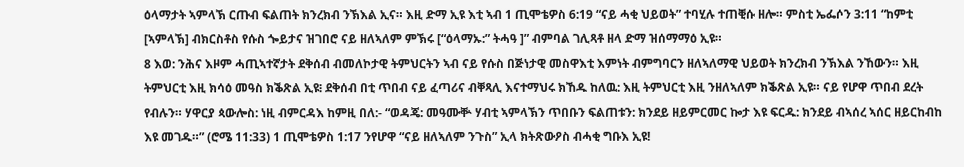ዕላማታት ኣምላኽ ርጡብ ፍልጠት ክንረክብ ንኽእል ኢና። እዚ ድማ ኢዩ እቲ ኣብ 1 ጢሞቴዎስ 6:19 “ናይ ሓቂ ህይወት” ተባሂሉ ተጠቒሱ ዘሎ። ምስቲ ኤፌሶን 3:11 “ከምቲ [ኣምላኽ] ብክርስቶስ የሱስ ጐይታና ዝገበሮ ናይ ዘለኣለም ምኽሩ [“ዕላማኡ:” ትሓዓ ]” ብምባል ገሊጻቶ ዘላ ድማ ዝሰማማዕ ኢዩ።
8 እወ: ንሕና እዞም ሓጢኣተኛታት ደቅሰብ ብመለኮታዊ ትምህርትን ኣብ ናይ የሱስ በጅነታዊ መስዋእቲ እምነት ብምግባርን ዘለኣለማዊ ህይወት ክንረክብ ንኽእል ንኸውን። እዚ ትምህርቲ እዚ ክሳዕ መዓስ ክቕጽል ኢዩ፧ ደቅሰብ በቲ ጥበብ ናይ ፈጣሪና ብቐጻሊ እናተማህሩ ክኸዱ ከለዉ: እዚ ትምህርቲ እዚ ንዘለኣለም ክቕጽል ኢዩ። ናይ የሆዋ ጥበብ ደረት የብሉን። ሃዋርያ ጳውሎስ: ነዚ ብምርዳእ ከምዚ በለ:- “ወዳጄ: መዓሙቝ ሃብቲ ኣምላኽን ጥበቡን ፍልጠቱን: ክንደይ ዘይምርመር ኰታ እዩ ፍርዱ: ክንደይ ብኣሰረ ኣሰር ዘይርከብከ እዩ መገዱ።” (ሮሜ 11:33) 1 ጢሞቴዎስ 1:17 ንየሆዋ “ናይ ዘለኣለም ንጉስ” ኢላ ክትጽውዖስ ብሓቂ ግቡእ ኢዩ!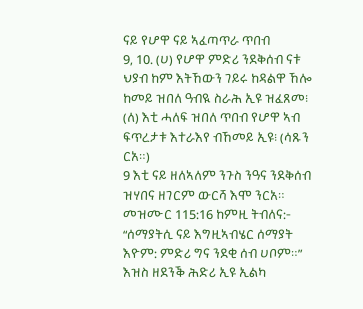ናይ የሆዋ ናይ ኣፈጣጥራ ጥበብ
9, 10. (ሀ) የሆዋ ምድሪ ንደቅሰብ ናቱ ህያብ ከም እትኸውን ገይሩ ከዳልዋ ኸሎ ከመይ ዝበለ ዓብዪ ስራሕ ኢዩ ዝፈጸመ፧ (ለ) እቲ ሓለፍ ዝበለ ጥበብ የሆዋ ኣብ ፍጥረታቱ እተራእየ ብኸመይ ኢዩ፧ (ሳጹን ርአ።)
9 እቲ ናይ ዘለኣለም ንጉስ ንዓና ንደቅሰብ ዝሃበና ዘገርም ውርሻ እሞ ንርአ። መዝሙር 115:16 ከምዚ ትብለና:- “ሰማያትሲ ናይ እግዚኣብሄር ሰማያት እዮም: ምድሪ ግና ንደቂ ሰብ ሀቦም።” እዝስ ዘደንቕ ሕድሪ ኢዩ ኢልካ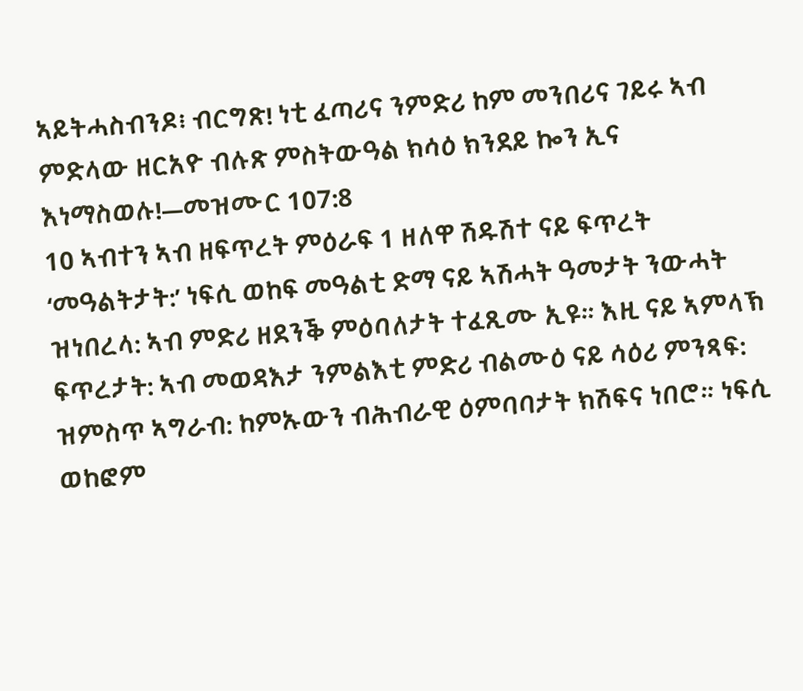ኣይትሓስብንዶ፧ ብርግጽ! ነቲ ፈጣሪና ንምድሪ ከም መንበሪና ገይሩ ኣብ ምድላው ዘርአዮ ብሉጽ ምስትውዓል ክሳዕ ክንደይ ኰን ኢና እነማስወሉ!—መዝሙር 107:8
10 ኣብተን ኣብ ዘፍጥረት ምዕራፍ 1 ዘለዋ ሽዱሽተ ናይ ፍጥረት ‘መዓልትታት:’ ነፍሲ ወከፍ መዓልቲ ድማ ናይ ኣሽሓት ዓመታት ንውሓት ዝነበረላ: ኣብ ምድሪ ዘደንቕ ምዕባለታት ተፈጺሙ ኢዩ። እዚ ናይ ኣምላኽ ፍጥረታት: ኣብ መወዳእታ ንምልእቲ ምድሪ ብልሙዕ ናይ ሳዕሪ ምንጻፍ: ዝምስጥ ኣግራብ: ከምኡውን ብሕብራዊ ዕምባባታት ክሽፍና ነበሮ። ነፍሲ ወከፎም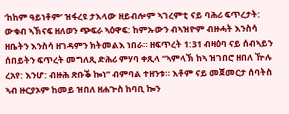‘ከከም ዓይነቶም’ ዝፋረዩ ታእላው ዘይብሎም ኣገረምቲ ናይ ባሕሪ ፍጥረታት: ውቁብ ኣኽናፍ ዘለወን ጭፍራ ኣዕዋፍ: ከምኡውን ብኣዝዮም ብዙሓት እንስሳ ዘቤትን እንስሳ ዘገዳምን ክትመልእ ነበራ። ዘፍጥረት 1:31 ብዛዕባ ናይ ሰብኣይን ሰበይትን ፍጥረት መግለጺ ድሕሪ ምሃባ ቀጺላ “ኣምላኽ ከኣ ዝገበሮ ዘበለ ዅሉ ረአየ: እንሆ: ብዙሕ ጽቡቕ ኰነ” ብምባል ተዘንቱ። እቶም ናይ መጀመርታ ሰባትስ ኣብ ዙርያኦም ከመይ ዝበለ ዘሐጕስ ከባቢ ኰን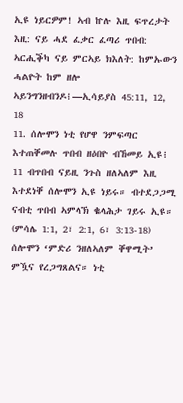ኢዩ ነይርዎም! ኣብ ኵሉ እዚ ፍጥረታት እዚ: ናይ ሓደ ፈቃር ፈጣሪ ጥበብ: ኣርሒቕካ ናይ ምርኣይ ክእለት: ከምኡውን ሓልዮት ከም ዘሎ ኣይንግንዘብንዶ፧—ኢሳይያስ 45:11, 12, 18
11. ሰሎሞን ነቲ የሆዋ ንምፍጣር እተጠቐመሉ ጥበብ ዘዕበዮ ብኸመይ ኢዩ፧
11 ብጥበብ ናይዚ ንጉስ ዘለኣለም እዚ እተደነቐ ሰሎሞን ኢዩ ነይሩ። ብተደጋጋሚ ናብቲ ጥበብ ኣምላኽ ቈላሕታ ገይሩ ኢዩ። (ምሳሌ 1:1, 2፣ 2:1, 6፣ 3:13-18) ሰሎሞን ‘ምድሪ ንዘለኣለም ቐዋሚት’ ምዃና የረጋግጸልና። ነቲ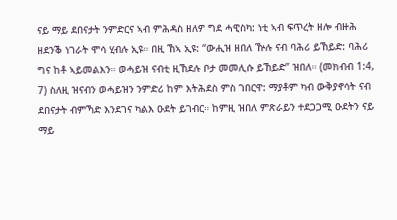ናይ ማይ ደበናታት ንምድርና ኣብ ምሕዳስ ዘለዎ ግደ ሓዊስካ: ነቲ ኣብ ፍጥረት ዘሎ ብዙሕ ዘደንቕ ነገራት ሞሳ ሂብሉ ኢዩ። በዚ ኸኣ ኢዩ: “ውሒዝ ዘበለ ዅሉ ናብ ባሕሪ ይኸይድ: ባሕሪ ግና ከቶ ኣይመልእን። ወሓይዝ ናብቲ ዚኸደሉ ቦታ መመሊሱ ይኸይድ” ዝበለ። (መክብብ 1:4, 7) ስለዚ ዝናብን ወሓይዝን ንምድሪ ከም እትሕደስ ምስ ገበርዋ: ማያቶም ካብ ውቅያኖሳት ናብ ደበናታት ብምኻድ እንደገና ካልእ ዑደት ይገብር። ከምዚ ዝበለ ምጽራይን ተደጋጋሚ ዑደትን ናይ ማይ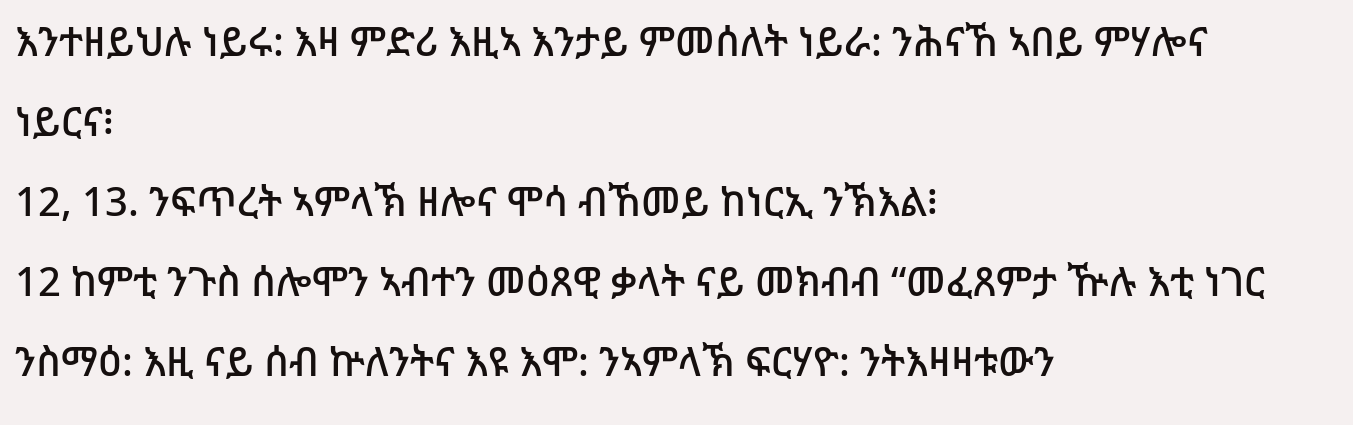እንተዘይህሉ ነይሩ: እዛ ምድሪ እዚኣ እንታይ ምመሰለት ነይራ: ንሕናኸ ኣበይ ምሃሎና ነይርና፧
12, 13. ንፍጥረት ኣምላኽ ዘሎና ሞሳ ብኸመይ ከነርኢ ንኽእል፧
12 ከምቲ ንጉስ ሰሎሞን ኣብተን መዕጸዊ ቃላት ናይ መክብብ “መፈጸምታ ዅሉ እቲ ነገር ንስማዕ: እዚ ናይ ሰብ ኵለንትና እዩ እሞ: ንኣምላኽ ፍርሃዮ: ንትእዛዛቱውን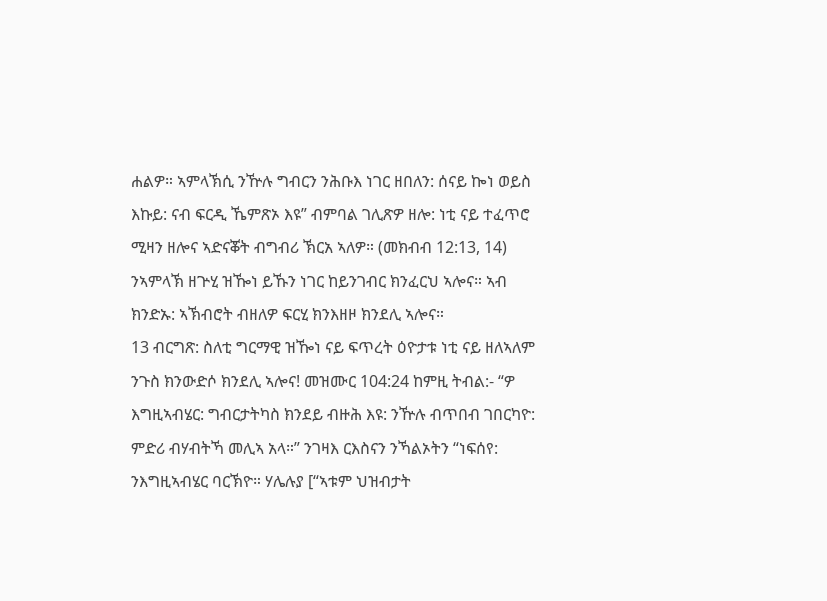ሐልዎ። ኣምላኽሲ ንዅሉ ግብርን ንሕቡእ ነገር ዘበለን: ሰናይ ኰነ ወይስ እኩይ: ናብ ፍርዲ ኼምጽኦ እዩ” ብምባል ገሊጽዎ ዘሎ: ነቲ ናይ ተፈጥሮ ሚዛን ዘሎና ኣድናቖት ብግብሪ ኽርአ ኣለዎ። (መክብብ 12:13, 14) ንኣምላኽ ዘጕሂ ዝዀነ ይኹን ነገር ከይንገብር ክንፈርህ ኣሎና። ኣብ ክንድኡ: ኣኽብሮት ብዘለዎ ፍርሂ ክንእዘዞ ክንደሊ ኣሎና።
13 ብርግጽ: ስለቲ ግርማዊ ዝዀነ ናይ ፍጥረት ዕዮታቱ ነቲ ናይ ዘለኣለም ንጉስ ክንውድሶ ክንደሊ ኣሎና! መዝሙር 104:24 ከምዚ ትብል:- “ዎ እግዚኣብሄር: ግብርታትካስ ክንደይ ብዙሕ እዩ: ንዅሉ ብጥበብ ገበርካዮ: ምድሪ ብሃብትኻ መሊኣ አላ።” ንገዛእ ርእስናን ንኻልኦትን “ነፍሰየ: ንእግዚኣብሄር ባርኽዮ። ሃሌሉያ [“ኣቱም ህዝብታት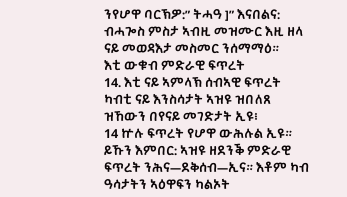ንየሆዋ ባርኽዎ:” ትሓዓ ]” እናበልና: ብሓጐስ ምስታ ኣብዚ መዝሙር እዚ ዘላ ናይ መወዳእታ መስመር ንሰማማዕ።
እቲ ውቁብ ምድራዊ ፍጥረት
14. እቲ ናይ ኣምላኽ ሰብኣዊ ፍጥረት ካብቲ ናይ እንስሳታት ኣዝዩ ዝበለጸ ዝኸውን በየናይ መገድታት ኢዩ፧
14 ኵሉ ፍጥረት የሆዋ ውሕሉል ኢዩ። ይኹን እምበር: ኣዝዩ ዘደንቕ ምድራዊ ፍጥረት ንሕና—ደቅሰብ—ኢና። እቶም ካብ ዓሳታትን ኣዕዋፍን ካልኦት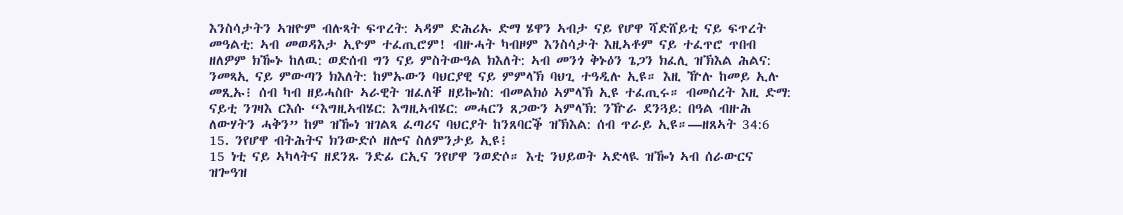እንስሳታትን ኣዝዮም ብሉጻት ፍጥረት: ኣዳም ድሕሪኡ ድማ ሄዋን ኣብታ ናይ የሆዋ ሻድሸይቲ ናይ ፍጥረት መዓልቲ: ኣብ መወዳእታ ኢዮም ተፈጢሮም! ብዙሓት ካብዞም እንስሳታት እዚኣቶም ናይ ተፈጥሮ ጥበብ ዘለዎም ክዀኑ ከለዉ: ወድሰብ ግን ናይ ምስትውዓል ክእለት: ኣብ መንጎ ቅኑዕን ጌጋን ክፈሊ ዝኽእል ሕልና: ንመጻኢ ናይ ምውጣን ክእለት: ከምኡውን ባህርያዊ ናይ ምምላኽ ባህጊ ተዓዲሉ ኢዩ። እዚ ዅሉ ከመይ ኢሉ መጺኡ፧ ሰብ ካብ ዘይሓስቡ ኣራዊት ዝፈለቐ ዘይኰነስ: ብመልክዕ ኣምላኽ ኢዩ ተፈጢሩ። ብመሰረት እዚ ድማ: ናይቲ ንገዛእ ርእሱ “እግዚኣብሄር: እግዚኣብሄር: መሓርን ጸጋውን ኣምላኽ: ንዅራ ደንጓይ: በዓል ብዙሕ ለውሃትን ሓቅን” ከም ዝዀነ ዝገልጻ ፈጣሪና ባህርያት ከንጸባርቕ ዝኽእል: ሰብ ጥራይ ኢዩ።—ዘጸኣት 34:6
15. ንየሆዋ ብትሕትና ክንውድሶ ዘሎና ስለምንታይ ኢዩ፧
15 ነቲ ናይ ኣካላትና ዘደንጹ ንድፊ ርኢና ንየሆዋ ንወድሶ። እቲ ንህይወት ኣድላዪ ዝዀነ ኣብ ሰራውርና ዝጐዓዝ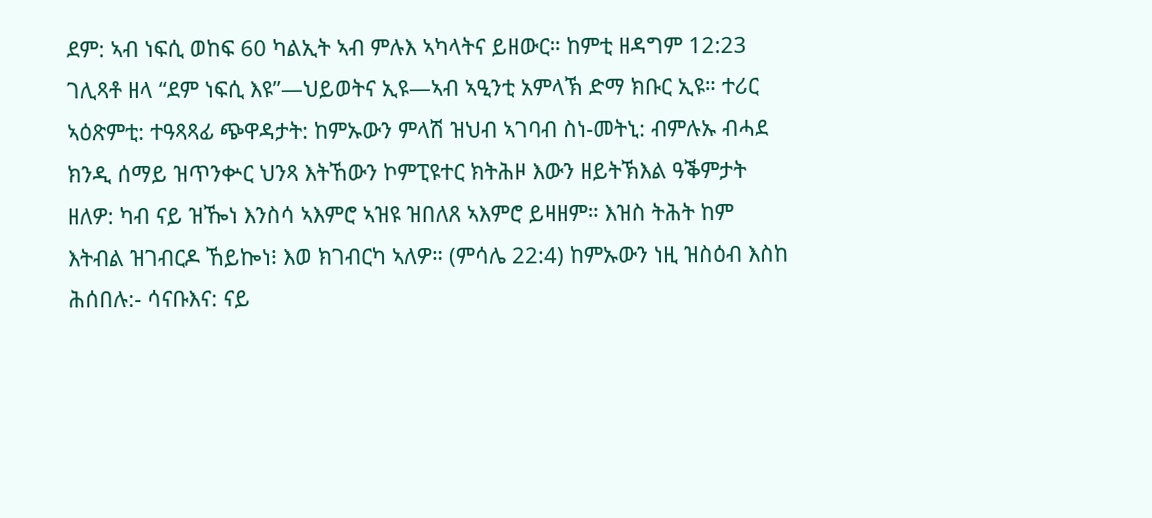ደም: ኣብ ነፍሲ ወከፍ 60 ካልኢት ኣብ ምሉእ ኣካላትና ይዘውር። ከምቲ ዘዳግም 12:23 ገሊጻቶ ዘላ “ደም ነፍሲ እዩ”—ህይወትና ኢዩ—ኣብ ኣዒንቲ አምላኽ ድማ ክቡር ኢዩ። ተሪር ኣዕጽምቲ: ተዓጻጻፊ ጭዋዳታት: ከምኡውን ምላሽ ዝህብ ኣገባብ ስነ-መትኒ: ብምሉኡ ብሓደ ክንዲ ሰማይ ዝጥንቍር ህንጻ እትኸውን ኮምፒዩተር ክትሕዞ እውን ዘይትኽእል ዓቕምታት ዘለዎ: ካብ ናይ ዝዀነ እንስሳ ኣእምሮ ኣዝዩ ዝበለጸ ኣእምሮ ይዛዘም። እዝስ ትሕት ከም እትብል ዝገብርዶ ኸይኰነ፧ እወ ክገብርካ ኣለዎ። (ምሳሌ 22:4) ከምኡውን ነዚ ዝስዕብ እስከ ሕሰበሉ:- ሳናቡእና: ናይ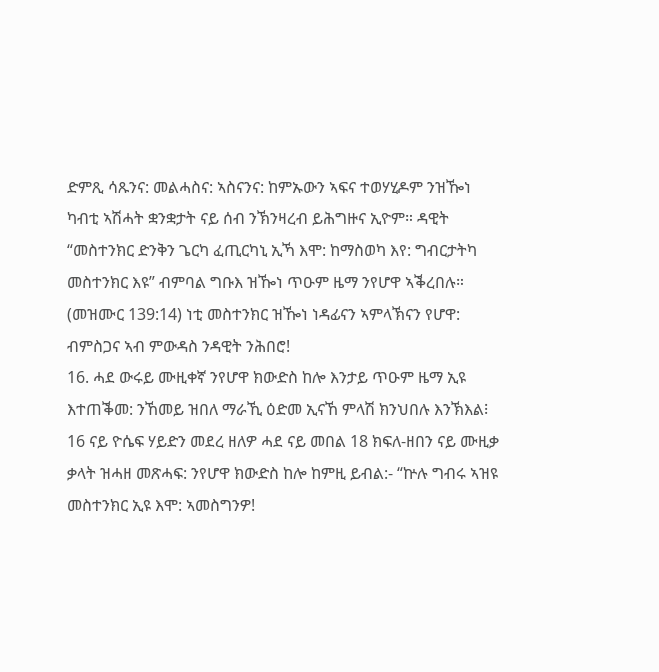ድምጺ ሳጹንና: መልሓስና: ኣስናንና: ከምኡውን ኣፍና ተወሃሂዶም ንዝዀነ ካብቲ ኣሽሓት ቋንቋታት ናይ ሰብ ንኽንዛረብ ይሕግዙና ኢዮም። ዳዊት “መስተንክር ድንቅን ጌርካ ፈጢርካኒ ኢኻ እሞ: ከማስወካ እየ: ግብርታትካ መስተንክር እዩ” ብምባል ግቡእ ዝዀነ ጥዑም ዜማ ንየሆዋ ኣቕረበሉ። (መዝሙር 139:14) ነቲ መስተንክር ዝዀነ ነዳፊናን ኣምላኽናን የሆዋ: ብምስጋና ኣብ ምውዳስ ንዳዊት ንሕበሮ!
16. ሓደ ውሩይ ሙዚቀኛ ንየሆዋ ክውድስ ከሎ እንታይ ጥዑም ዜማ ኢዩ እተጠቕመ: ንኸመይ ዝበለ ማራኺ ዕድመ ኢናኸ ምላሽ ክንህበሉ እንኽእል፧
16 ናይ ዮሴፍ ሃይድን መደረ ዘለዎ ሓደ ናይ መበል 18 ክፍለ-ዘበን ናይ ሙዚቃ ቃላት ዝሓዘ መጽሓፍ: ንየሆዋ ክውድስ ከሎ ከምዚ ይብል:- “ኵሉ ግብሩ ኣዝዩ መስተንክር ኢዩ እሞ: ኣመስግንዎ!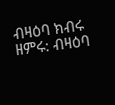ብዛዕባ ክብሩ ዘምሩ: ብዛዕባ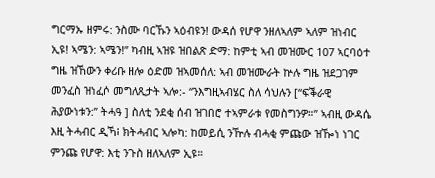ግርማኡ ዘምሩ: ንስሙ ባርኹን ኣዕብዩን! ውዳሰ የሆዋ ንዘለኣለም ኣለም ዝነብር ኢዩ! ኣሜን: ኣሜን!” ካብዚ ኣዝዩ ዝበልጽ ድማ: ከምቲ ኣብ መዝሙር 107 ኣርባዕተ ግዜ ዝኸውን ቀሪቡ ዘሎ ዕድመ ዝኣመሰለ: ኣብ መዝሙራት ኵሉ ግዜ ዝደጋገም መንፈስ ዝነፈሶ መግለጺታት ኣሎ:- “ንእግዚኣብሄር ስለ ሳህሉን [“ፍቕራዊ ሕያውነቱን:” ትሓዓ ] ስለቲ ንደቂ ሰብ ዝገበሮ ተኣምራቱ የመስግንዎ።” ኣብዚ ውዳሴ እዚ ትሓብር ዲኻ፧ ክትሓብር ኣሎካ: ከመይሲ ንዅሉ ብሓቂ ምጩው ዝዀነ ነገር ምንጩ የሆዋ: እቲ ንጉስ ዘለኣለም ኢዩ።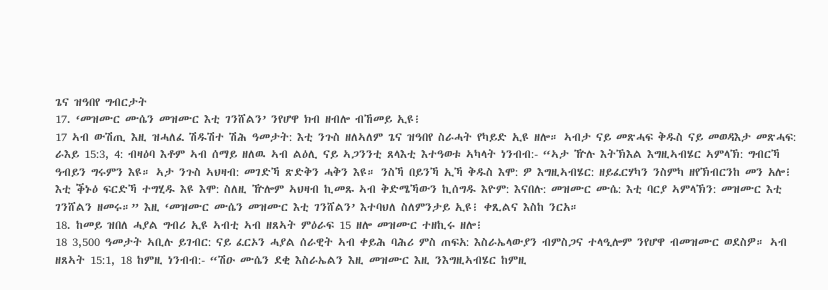ጌና ዝዓበየ ግብርታት
17. ‘መዝሙር ሙሴን መዝሙር እቲ ገንሸልን’ ንየሆዋ ክብ ዘብሎ ብኸመይ ኢዩ፧
17 ኣብ ውሽጢ እዚ ዝሓለፈ ሽዱሽተ ሽሕ ዓመታት: እቲ ንጉስ ዘለኣለም ጌና ዝዓበየ ስራሓት የካይድ ኢዩ ዘሎ። ኣብታ ናይ መጽሓፍ ቅዱስ ናይ መወዳእታ መጽሓፍ: ራእይ 15:3, 4: ብዛዕባ እቶም ኣብ ሰማይ ዘለዉ ኣብ ልዕሊ ናይ ኣጋንንቲ ጸላእቲ እተዓወቱ ኣካላት ነንብብ:- “ኣታ ዅሉ እትኽእል እግዚኣብሄር ኣምላኽ: ግብርኻ ዓብይን ግሩምን እዩ። ኣታ ንጉስ ኣህዛብ: መገድኻ ጽድቅን ሓቅን እዩ። ንስኻ በይንኻ ኢኻ ቅዱስ እሞ: ዎ እግዚኣብሄር: ዘይፈርሃካን ንስምካ ዘየኽብርንከ መን አሎ፧ እቲ ቕኑዕ ፍርድኻ ተግሂዱ እዩ እሞ: ስለዚ ዅሎም ኣህዛብ ኪመጹ ኣብ ቅድሜኻውን ኪሰግዱ እዮም: እናበሉ: መዝሙር ሙሴ: እቲ ባርያ ኣምላኽን: መዝሙር እቲ ገንሸልን ዘመሩ።” እዚ ‘መዝሙር ሙሴን መዝሙር እቲ ገንሸልን’ እተባህለ ስለምንታይ ኢዩ፧ ቀጺልና እስከ ንርአ።
18. ከመይ ዝበለ ሓያል ግብሪ ኢዩ ኣብቲ ኣብ ዘጸኣት ምዕራፍ 15 ዘሎ መዝሙር ተዘኪሩ ዘሎ፧
18 3,500 ዓመታት ኣቢሉ ይገብር: ናይ ፈርኦን ሓያል ሰራዊት ኣብ ቀይሕ ባሕሪ ምስ ጠፍአ: እስራኤላውያን ብምስጋና ተላዒሎም ንየሆዋ ብመዝሙር ወደስዎ። ኣብ ዘጸኣት 15:1, 18 ከምዚ ነንብብ:- “ሽዑ ሙሴን ደቂ እስራኤልን እዚ መዝሙር እዚ ንእግዚኣብሄር ከምዚ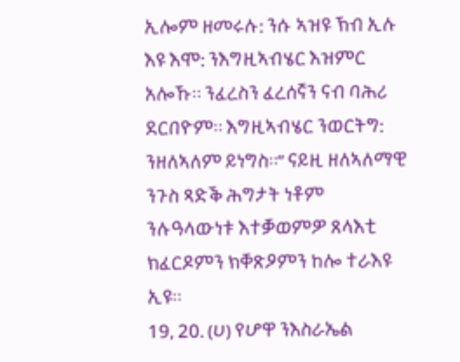ኢሎም ዘመሩሉ: ንሱ ኣዝዩ ኽብ ኢሉ እዩ እሞ: ንእግዚኣብሄር እዝምር አሎኹ። ንፈረስን ፈረሰኛን ናብ ባሕሪ ደርበዮም። እግዚኣብሄር ንወርትግ: ንዘለኣለም ይነግስ።” ናይዚ ዘለኣለማዊ ንጉስ ጻድቕ ሕግታት ነቶም ንሉዓላውነቱ እተቓወምዎ ጸላእቲ ክፈርዶምን ክቐጽዖምን ከሎ ተራእዩ ኢዩ።
19, 20. (ሀ) የሆዋ ንእስራኤል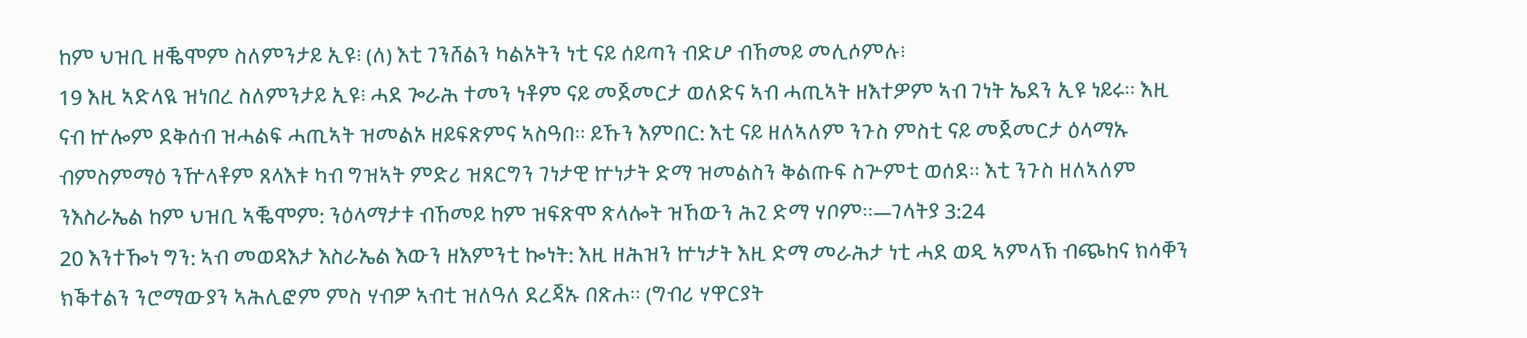ከም ህዝቢ ዘቘሞም ስለምንታይ ኢዩ፧ (ለ) እቲ ገንሸልን ካልኦትን ነቲ ናይ ሰይጣን ብድሆ ብኸመይ መሊሶምሉ፧
19 እዚ ኣድላዪ ዝነበረ ስለምንታይ ኢዩ፧ ሓደ ጐራሕ ተመን ነቶም ናይ መጀመርታ ወለድና ኣብ ሓጢኣት ዘእተዎም ኣብ ገነት ኤደን ኢዩ ነይሩ። እዚ ናብ ኵሎም ደቅሰብ ዝሓልፍ ሓጢኣት ዝመልኦ ዘይፍጽምና ኣስዓበ። ይኹን እምበር: እቲ ናይ ዘለኣለም ንጉስ ምስቲ ናይ መጀመርታ ዕላማኡ ብምስምማዕ ንዅላቶም ጸላእቱ ካብ ግዝኣት ምድሪ ዝጸርግን ገነታዊ ኵነታት ድማ ዝመልስን ቅልጡፍ ስጕምቲ ወሰደ። እቲ ንጉስ ዘለኣለም ንእስራኤል ከም ህዝቢ ኣቘሞም: ንዕላማታቱ ብኸመይ ከም ዝፍጽሞ ጽላሎት ዝኸውን ሕጊ ድማ ሃቦም።—ገላትያ 3:24
20 እንተዀነ ግን: ኣብ መወዳእታ እስራኤል እውን ዘእምንቲ ኰነት: እዚ ዘሕዝን ኵነታት እዚ ድማ መራሕታ ነቲ ሓደ ወዲ ኣምላኽ ብጭከና ክሳቐን ክቕተልን ንሮማውያን ኣሕሊፎም ምስ ሃብዎ ኣብቲ ዝለዓለ ደረጃኡ በጽሐ። (ግብሪ ሃዋርያት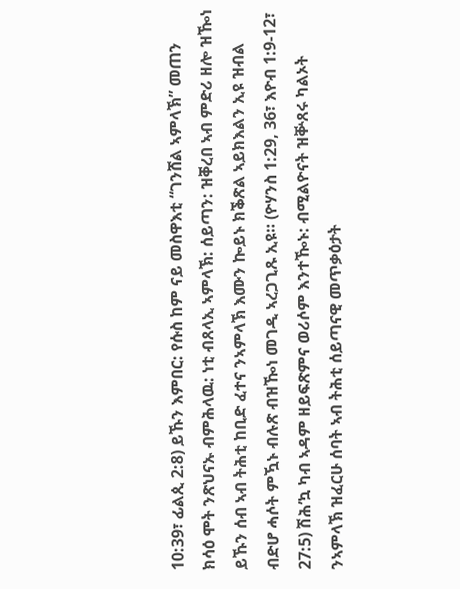10:39፣ ፊልጲ 2:8) ይኹን እምበር: የሱስ ከም ናይ መስዋእቲ “ገንሸል ኣምላኽ” መጠን ክሳዕ ሞት ንጽህናኡ ብምሕላዉ: ነቲ ብጸላኢ ኣምላኽ: ሰይጣን: ዝቐረበ ኣብ ምድሪ ዘሎ ዝዀነ ይኹን ሰብ ኣብ ትሕቲ ከቢድ ፈተና ንኣምላኽ እሙን ኰይኑ ክቕጽል ኣይክእልን ኢዩ ዝብል ብድሆ ሓሶት ምዃኑ ብሉጽ ብዝዀነ መገዲ ኣረጋጊጹ ኢዩ። (ዮሃንስ 1:29, 36፣ እዮብ 1:9-12፣ 27:5) ሽሕ’ኳ ካብ ኣዳም ዘይፍጽምና ወሪሶም እንተዀኑ: ብሚልዮናት ዝቝጸሩ ካልኦት ንኣምላኽ ዝፈርሁ ሰባት ኣብ ትሕቲ ሰይጣናዊ መጥቃዕታት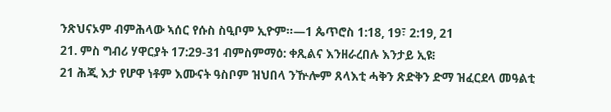ንጽህናኦም ብምሕላው ኣሰር የሱስ ስዒቦም ኢዮም።—1 ጴጥሮስ 1:18, 19፣ 2:19, 21
21. ምስ ግብሪ ሃዋርያት 17:29-31 ብምስምማዕ: ቀጺልና እንዘራረበሉ እንታይ ኢዩ፧
21 ሕጂ እታ የሆዋ ነቶም እሙናት ዓስቦም ዝህበላ ንዅሎም ጸላእቲ ሓቅን ጽድቅን ድማ ዝፈርደላ መዓልቲ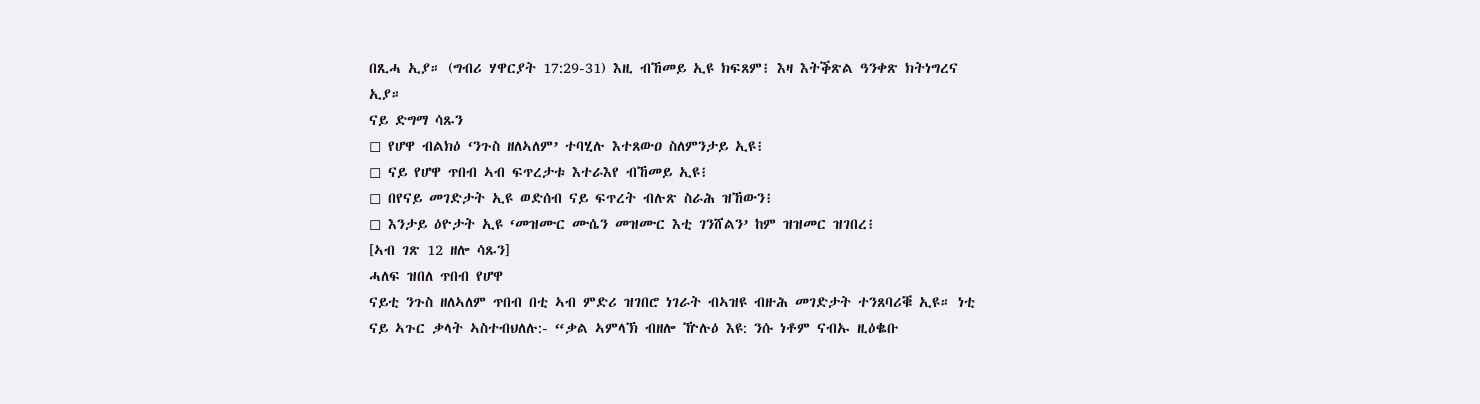በጺሓ ኢያ። (ግብሪ ሃዋርያት 17:29-31) እዚ ብኸመይ ኢዩ ክፍጸም፧ እዛ እትቕጽል ዓንቀጽ ክትነግረና ኢያ።
ናይ ድግማ ሳጹን
◻ የሆዋ ብልክዕ ‘ንጉስ ዘለኣለም’ ተባሂሉ እተጸውዐ ስለምንታይ ኢዩ፧
◻ ናይ የሆዋ ጥበብ ኣብ ፍጥረታቱ እተራእየ ብኸመይ ኢዩ፧
◻ በየናይ መገድታት ኢዩ ወድሰብ ናይ ፍጥረት ብሉጽ ስራሕ ዝኸውን፧
◻ እንታይ ዕዮታት ኢዩ ‘መዝሙር ሙሴን መዝሙር እቲ ገንሸልን’ ከም ዝዝመር ዝገበረ፧
[ኣብ ገጽ 12 ዘሎ ሳጹን]
ሓለፍ ዝበለ ጥበብ የሆዋ
ናይቲ ንጉስ ዘለኣለም ጥበብ በቲ ኣብ ምድሪ ዝገበሮ ነገራት ብኣዝዩ ብዙሕ መገድታት ተንጸባሪቑ ኢዩ። ነቲ ናይ ኣጉር ቃላት ኣስተብህለሉ:- “ቃል ኣምላኽ ብዘሎ ዅሉዕ እዩ: ንሱ ነቶም ናብኡ ዚዕቈቡ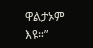ዋልታኦም እዩ።”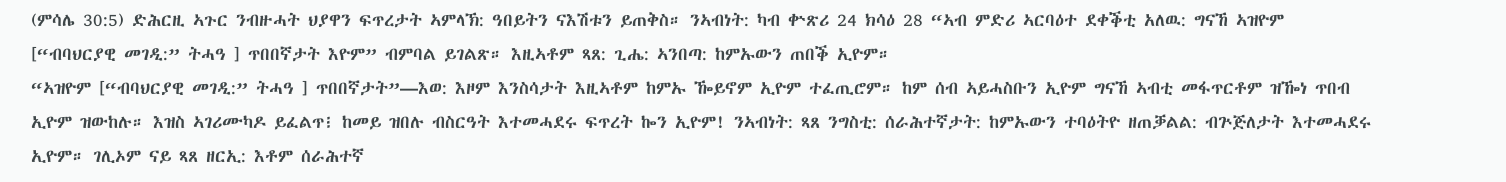(ምሳሌ 30:5) ድሕርዚ ኣጉር ንብዙሓት ህያዋን ፍጥረታት ኣምላኽ: ዓበይትን ናእሽቱን ይጠቅስ። ንኣብነት: ካብ ቍጽሪ 24 ክሳዕ 28 “ኣብ ምድሪ ኣርባዕተ ደቀቕቲ አለዉ: ግናኸ ኣዝዮም [“ብባህርያዊ መገዲ:” ትሓዓ ] ጥበበኛታት እዮም” ብምባል ይገልጽ። እዚኣቶም ጻጸ: ጊሔ: ኣንበጣ: ከምኡውን ጠበቕ ኢዮም።
“ኣዝዮም [“ብባህርያዊ መገዲ:” ትሓዓ ] ጥበበኛታት”—እወ: እዞም እንስሳታት እዚኣቶም ከምኡ ዀይኖም ኢዮም ተፈጢሮም። ከም ሰብ ኣይሓስቡን ኢዮም ግናኸ ኣብቲ መፋጥርቶም ዝዀነ ጥበብ ኢዮም ዝውከሉ። እዝስ ኣገሪሙካዶ ይፈልጥ፧ ከመይ ዝበሉ ብስርዓት እተመሓደሩ ፍጥረት ኰን ኢዮም! ንኣብነት: ጻጸ ንግስቲ: ሰራሕተኛታት: ከምኡውን ተባዕትዮ ዘጠቓልል: ብጕጅለታት እተመሓደሩ ኢዮም። ገሊኦም ናይ ጻጸ ዘርኢ: እቶም ሰራሕተኛ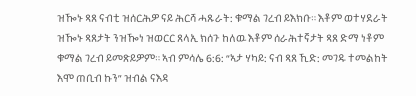ዝዀኑ ጻጸ ናብቲ ዝሰርሕዎ ናይ ሕርሻ ሓጹራት: ቁማል ገረብ ይእክቡ። እቶም ወተሃደራት ዝዀኑ ጻጸታት ንዝዀነ ዝወርር ጸላኢ ክሰጉ ከለዉ እቶም ሰራሕተኛታት ጻጸ ድማ ነቶም ቁማል ገረብ ይመጽይዎም። ኣብ ምሳሌ 6:6: “ኣታ ሃካይ: ናብ ጻጸ ኺድ: መገዱ ተመልከት እሞ ጠቢብ ኩን” ዝብል ናእዳ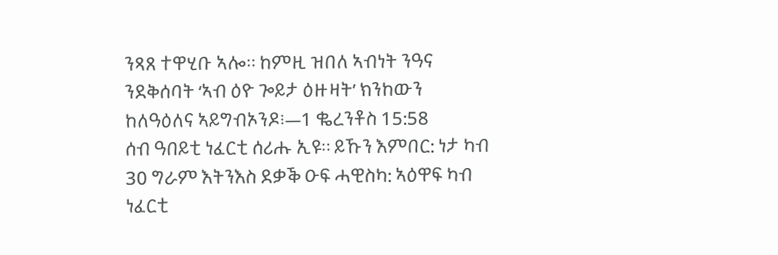ንጻጸ ተዋሂቡ ኣሎ። ከምዚ ዝበለ ኣብነት ንዓና ንደቅሰባት ‘ኣብ ዕዮ ጐይታ ዕዙዛት’ ክንከውን ከለዓዕለና ኣይግብኦንዶ፧—1 ቈረንቶስ 15:58
ሰብ ዓበይቲ ነፈርቲ ሰሪሑ ኢዩ። ይኹን እምበር: ነታ ካብ 30 ግራም እትንእስ ደቃቕ ዑፍ ሓዊስካ: ኣዕዋፍ ካብ ነፈርቲ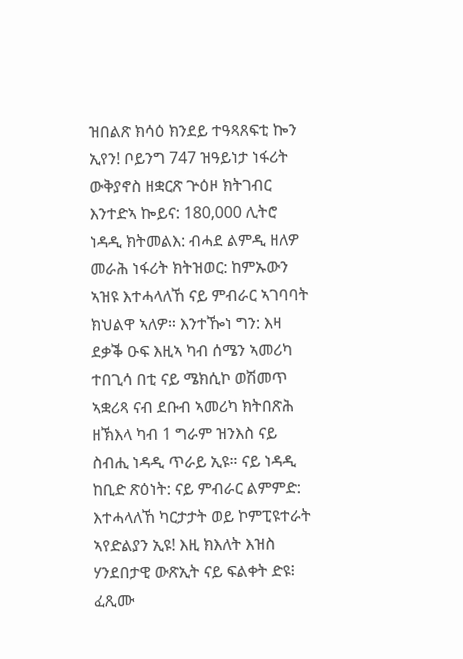ዝበልጽ ክሳዕ ክንደይ ተዓጻጸፍቲ ኰን ኢየን! ቦይንግ 747 ዝዓይነታ ነፋሪት ውቅያኖስ ዘቋርጽ ጕዕዞ ክትገብር እንተድኣ ኰይና: 180,000 ሊትሮ ነዳዲ ክትመልእ: ብሓደ ልምዲ ዘለዎ መራሕ ነፋሪት ክትዝወር: ከምኡውን ኣዝዩ እተሓላለኸ ናይ ምብራር ኣገባባት ክህልዋ ኣለዎ። እንተዀነ ግን: እዛ ደቃቕ ዑፍ እዚኣ ካብ ሰሜን ኣመሪካ ተበጊሳ በቲ ናይ ሜክሲኮ ወሽመጥ ኣቋሪጻ ናብ ደቡብ ኣመሪካ ክትበጽሕ ዘኽእላ ካብ 1 ግራም ዝንእስ ናይ ስብሒ ነዳዲ ጥራይ ኢዩ። ናይ ነዳዲ ከቢድ ጽዕነት: ናይ ምብራር ልምምድ: እተሓላለኸ ካርታታት ወይ ኮምፒዩተራት ኣየድልያን ኢዩ! እዚ ክእለት እዝስ ሃንደበታዊ ውጽኢት ናይ ፍልቀት ድዩ፧ ፈጺሙ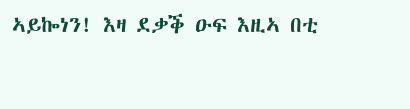ኣይኰነን! እዛ ደቃቕ ዑፍ እዚኣ በቲ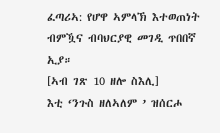ፈጣሪኣ: የሆዋ ኣምላኽ እተወጠነት ብምዃና ብባህርያዊ መገዲ ጥበበኛ ኢያ።
[ኣብ ገጽ 10 ዘሎ ስእሊ]
እቲ ‘ንጉስ ዘለኣለም ’ ዝሰርሖ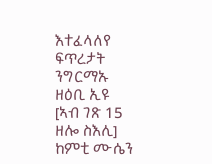እተፈላለየ ፍጥረታት ንግርማኡ ዘዕቢ ኢዩ
[ኣብ ገጽ 15 ዘሎ ስእሊ]
ከምቲ ሙሴን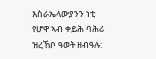እስራኤላውያንን ነቲ የሆዋ ኣብ ቀይሕ ባሕሪ ዝረኸቦ ዓወት ዘብዓሉ: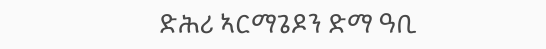ድሕሪ ኣርማጌዶን ድማ ዓቢ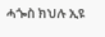ሓጐስ ክህሉ ኢዩ